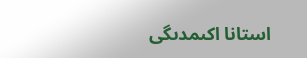استانا اكىمدىگى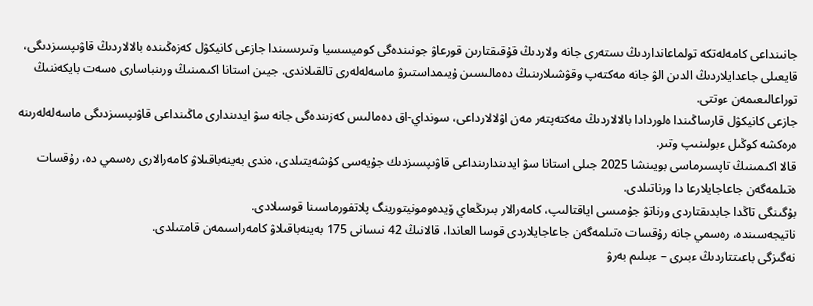جانىنداعى كامەلەتكە تولماعانداردىڭ ىستەرى جانە ولاردىڭ قۇقىقتارىن قورعاۋ جونىندەگى كوميسسيا وتىرىسىندا جازعى كانيكۋل كەزەڭىندە بالالاردىڭ قاۋىپسىزدىگى، قايعىلى جاعدايلاردىڭ الدىن الۋ جانە مەكتەپ وقۋشىلارىنىڭ دەمالىسىن ۇيىمداستىرۋ ماسەلەلەرى تالقىلاندى. جيىن استانا اكىمىنىڭ ورىنباسارى ەسەت بايكەننىڭ توراعالىعىمەن ءوتتى.
جازعى كانيكۋل قارساڭىندا ەلوردادا بالالاردىڭ مەكتەپتەر مەن اۋلالارداعى، سونداي-اق دەمالىس كەزىندەگى جانە سۋ ايدىندارى ماڭىنداعى قاۋىپسىزدىگى ماسەلەلەرىنە ەرەكشە كوڭىل ءبولىنىپ وتىر.
قالا اكىمىنىڭ تاپسىرماسى بويىنشا 2025 جىلى استانا سۋ ايدىندارىنداعى قاۋىپسىزدىك جۇيەسى كۇشەيتىلدى، ەندى بەينەباقىلاۋ كامەرالارى رەسمي دە، رۇقسات ەتىلمەگەن جاعاجايلارعا دا ورناتىلدى.
بۇگىنگى تاڭدا جابدىقتاردى ورناتۋ جۇمىسى اياقتالىپ، كامەرالار بىرىڭعاي ۆيدەومونيتورينگ پلاتفورماسىنا قوسىلادى.
ناتيجەسىندە، رەسمي جانە رۇقسات ەتىلمەگەن جاعاجايلاردى قوسا العاندا، قالانىڭ 42 نىسانى 175 بەينەباقىلاۋ كامەراسىمەن قامتىلدى.
نەگىزگى باعىتتاردىڭ ءبىرى – ءبىلىم بەرۋ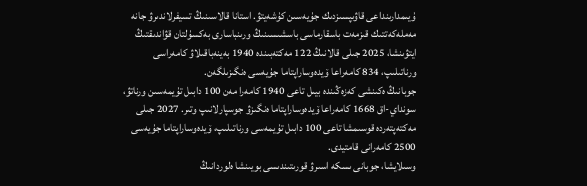ۇيىمدارىنداعى قاۋىپسىزدىك جۇيەسىن كۇشەيتۋ. استانا قالاسىنىڭ تسيفرلاندىرۋ جانە مەملەكەتتىك قىزمەت باسقارماسى باسشىسىنىڭ ورىنباسارى بەكسۇلتان قۋاندىقتىڭ ايتۋىنشا، 2025 جىلى قالانىڭ 122 مەكتەبىندە 1940 بەينەباقىلاۋ كامەراسى ورناتىلىپ، 834 كامەراعا ۆيدەوساراپتاما جۇيەسى ەنگىزىلگەن.
جوبانىڭ ەكىنشى كەزەڭىندە بيىل تاعى 1940 كامەرا مەن 100 دابىل تۇيمەسىن ورناتۋ، سونداي-اق 1668 كامەراعا ۆيدەوساراپتاما ەنگىزۋ جوسپارلانىپ وتىر. 2027 جىلى مەكتەپتەردە قوسىمشا تاعى 100 دابىل تۇيمەسى ورناتىلىپ، ۆيدەوساراپتاما جۇيەسى 2500 كامەرانى قامتيدى.
وسىلايشا، جوبانى ىسكە اسىرۋ قورىتىندىسى بويىنشا ەلوردانىڭ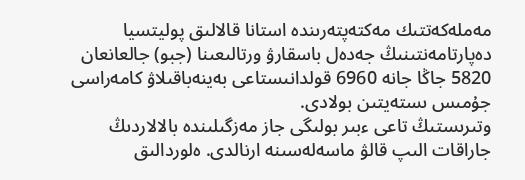مەملەكەتتىك مەكتەپتەرىندە استانا قالالىق پوليتسيا دەپارتامەنتىنىڭ جەدەل باسقارۋ ورتالىعىنا (جبو) جالعانعان 5820 جاڭا جانە 6960 قولدانىستاعى بەينەباقىلاۋ كامەراسى جۇمىس ىستەيتىن بولادى.
وتىرىستىڭ تاعى ءبىر بولىگى جاز مەزگىلىندە بالالاردىڭ جاراقات الىپ قالۋ ماسەلەسىنە ارنالدى. ەلوردالىق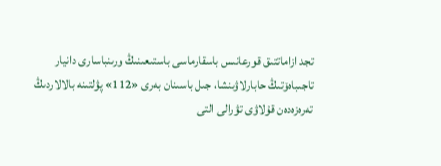تجد ازاماتتىق قورعانىس باسقارماسى باستىعىنىڭ ورىنباسارى دانيار تاجىباەۆتىڭ حابارلاۋىنشا، جىل باسىنان بەرى «112» پۋلتىنە بالالاردىڭ تەرەزەدەن قۇلاۋى تۋرالى التى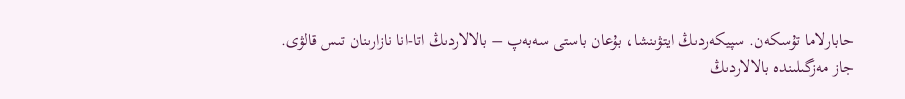حابارلاما تۇسكەن. سپيكەردىڭ ايتۋىنشا، بۇعان باستى سەبەپ – بالالاردىڭ اتا-انا نازارىنان تىس قالۋى.
جاز مەزگىلىندە بالالاردىڭ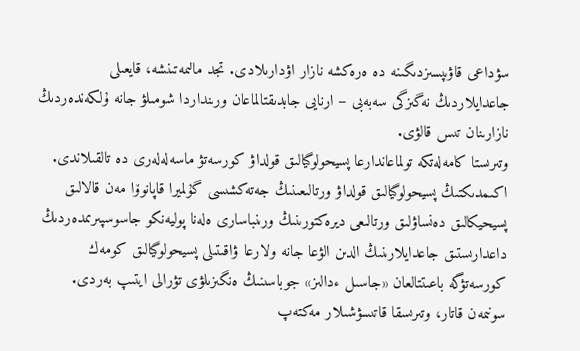سۋداعى قاۋىپسىزدىگىنە دە ەرەكشە نازار اۋدارىلادى. تجد مالىمەتىنشە، قايعىلى جاعدايلاردىڭ نەگىزگى سەبەبى – ارنايى جابدىقتالماعان ورىنداردا شومىلۋ جانە ۇلكەندەردىڭ نازارىنان تىس قالۋى.
وتىرىستا كامەلەتكە تولماعاندارعا پسيحولوگيالىق قولداۋ كورسەتۋ ماسەلەلەرى دە تالقىلاندى. اكىمدىكتىڭ پسيحولوگيالىق قولداۋ ورتالىعىنىڭ جەتەكشىسى گۇلميرا قاپانوۆا مەن قالالىق پسيحيكالىق دەنساۋلىق ورتالىعى ديرەكتورىنىڭ ورىنباسارى ەلەنا پوليەنكو جاسوسپىرىمدەردىڭ داعدارىستىق جاعدايلارىنىڭ الدىن الۋعا جانە ولارعا ۋاقىتىلى پسيحولوگيالىق كومەك كورسەتۋگە باعىتتالعان «جاسىل ءدالىز» جوباسىنىڭ ەنگىزىلۋى تۋرالى ايتىپ بەردى.
سونىمەن قاتار، وتىرىسقا قاتىسۋشىلار مەكتەپ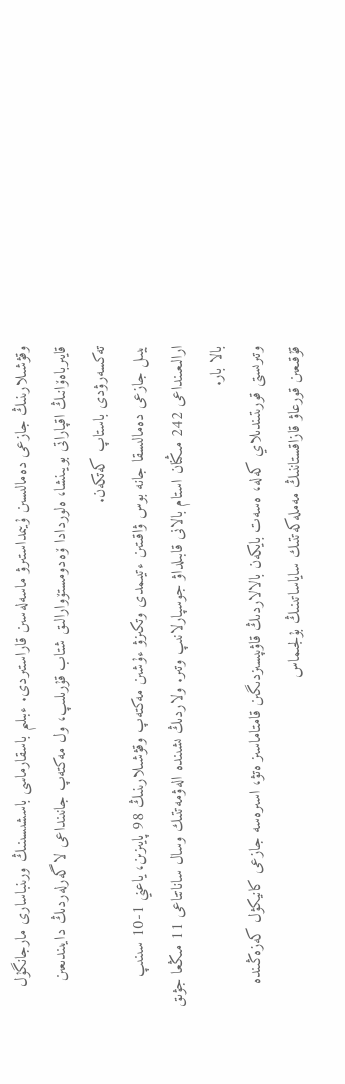وقۋشىلارىنىڭ جازعى دەمالىسىن ۇيىمداستىرۋ ماسەلەسىن قاراستىردى. ءبىلىم باسقارماسى باسشىسىنىڭ ورىنباسارى مارجانگۇل قايىرباەۆانىڭ اقپاراتى بويىنشا، ەلوردادا ۆەدومستۆوارالىق شتاب قۇرىلىپ، ول مەكتەپ جانىنداعى لاگەرلەردىڭ دايىندىعىن تەكسەرۋدى باستاپ كەتكەن.
بيىل جازعى دەمالىسقا جانە بوس ۋاقىتىن ءتيىمدى وتكىزۋ ءۇشىن مەكتەپ وقۋشىلارىنىڭ 98 پايىزىن، ياعني 1-10 سىنىپ ارالىعىنداعى 242 مىڭنان استام بالانى قابىلداۋ جوسپارلانىپ وتىر. ولاردىڭ ىشىندە الەۋمەتتىك وسال ساناتتاعى 11 مىڭعا جۋىق بالا بار.
وتىرىستى قورىتىندىلاي كەلە، ەسەت بايكەن بالالاردىڭ قاۋىپسىزدىگىن قامتاماسىز ەتۋ، اسىرەسە جازعى كانيكۋل كەزەڭىندە قۇقىعىن قورعاۋ قازاقستاننىڭ مەملەكەتتىك ساياساتىنىڭ بۇلجىماس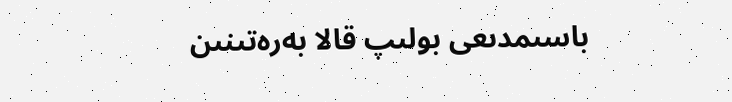باسىمدىعى بولىپ قالا بەرەتىنىن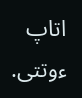اتاپ ءوتتى.